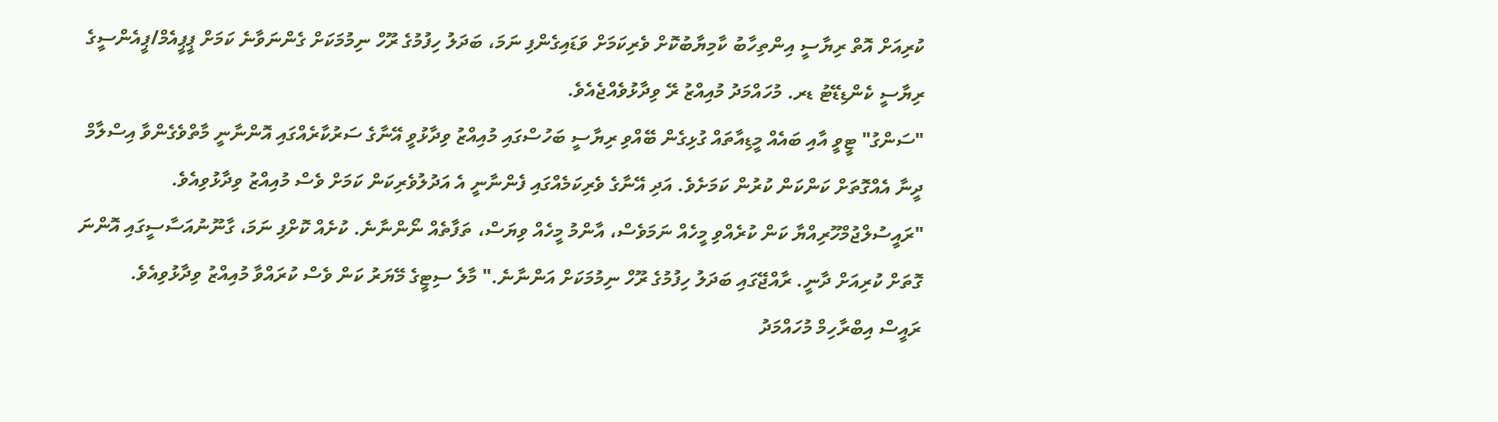ކުރިއަށް އޮތް ރިޔާސީ އިންތިހާބު ކާމިޔާބުކޮށް ވެރިކަމަށް ވަޑައިގެންފި ނަމަ، ބަދަލު ހިފުމުގެ ރޫހް ނިމުމަކަށް ގެންނަވާނެ ކަމަށް ޕީޕީއެމް/ޕީއެންސީގެ ރިޔާސީ ކެންޑިޑޭޓު ޑރ. މުހައްމަދު މުއިއްޒު ރޭ ވިދާޅުވެއްޖެއެވެ.
"ސަންގު" ޓީވީ އާއި ބައެއް މީޑިއާތައް ގުޅިގެން ބޭއްވި ރިޔާސީ ބަހުސްގައި މުއިއްޒު ވިދާޅުވީ އޭނާގެ ސަރުކާރެއްގައި އޮންނާނީ މާތްވެގެންވާ އިސްލާމް ދީނާ އެއްގޮތަށް ކަންކަން ކުރުން ކަމަށެވެ. އަދި އޭނާގެ ވެރިކަމެއްގައި ފެންނާނީ އެ އަދުލުވެރިކަން ކަމަށް ވެސް މުއިއްޒު ވިދާޅުވިއެވެ.
"ރައީސުލްޖުމްހޫރިއްޔާ ކަން ކުރެއްވި މީހެއް ނަމަވެސް، އާންމު މީހެއް ވިޔަސް، ތަފާތެއް ނޯންނާނެ. ކުށެއް ކޮށްފި ނަމަ، ގާނޫނުއަސާސީގައި އޮންނަ ގޮތަށް ކުރިއަށް ދާނީ. ރާއްޖޭގައި ބަދަލު ހިފުމުގެ ރޫހް ނިމުމަކަށް އަންނާނެ." މާލެ ސިޓީގެ މޭޔަރު ކަން ވެސް ކުރައްވާ މުއިއްޒު ވިދާޅުވިއެވެ.
ރައީސް އިބްރާހިމް މުހައްމަދު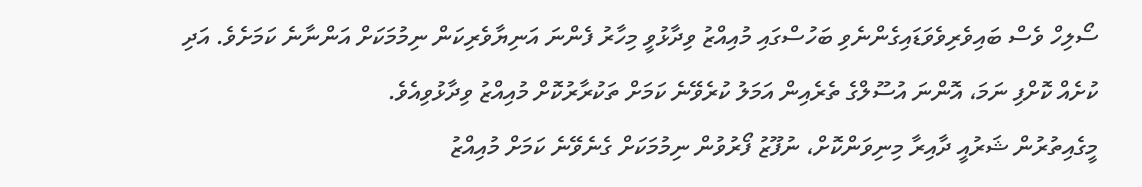ސޯލިހް ވެސް ބައިވެރިވެވަޑައިގެންނެވި ބަހުސްގައި މުއިއްޒު ވިދާޅުވީ މިހާރު ފެންނަ އަނިޔާވެރިކަން ނިމުމަކަށް އަންނާނެ ކަމަށެވެ. އަދި ކުށެއް ކޮށްފި ނަމަ، އޮންނަ އުސޫލްގެ ތެރެއިން އަމަލު ކުރެވޭނެ ކަމަށް ތަކުރާރުކޮށް މުއިއްޒު ވިދާޅުވިއެވެ.
މީގެއިތުރުން ޝަރުއީ ދާއިރާ މިނިވަންކޮށް، ނުފޫޒު ފޯރުވުން ނިމުމަކަށް ގެނެވޭނެ ކަމަށް މުއިއްޒު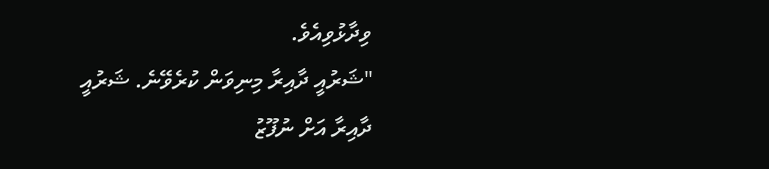ވިދާޅުވިއެވެ.
"ޝަރުއީ ދާއިރާ މިނިވަން ކުރެވޭނެ. ޝަރުއީ ދާއިރާ އަށް ނުފޫޒު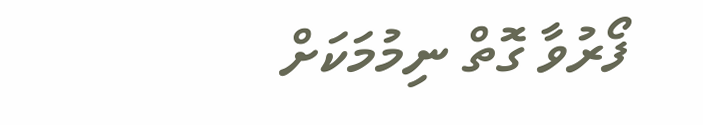ފޯރުވާ ގޮތް ނިމުމަކަށް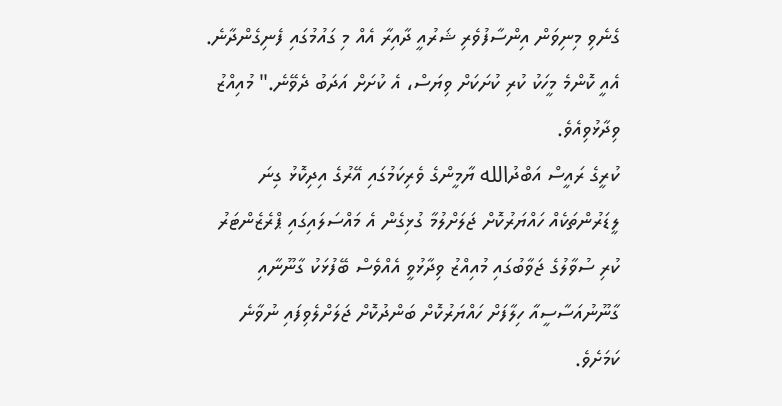ގެނެވި މިނިވަން އިންސާފުވެރި ޝަރުއީ ދާއިރާ އެއް މި ގައުމުގައި ފެނިގެންދާނެ. އެއީ ކޮންމެ މީހަކު ކުރި ކުށަކަށް ވިޔަސް، އެ ކުށަށް އަދަބު ދެވޭނެ." މުއިއްޒު ވިދާޅުވިއެވެ.
ކުރީގެ ރައީސް އަބްދުالله ޔާމީންގެ ވެރިކަމުގައި އޭރުގެ އިދިކޮޅު ގިނަ ލީޑަރުންތަކެއް ހައްޔަރުކޮށް ޖަލަށްލުމާ ގުޅިގެން އެ މައްސަލައިގައި ޕްރެޒެންޓަރު ކުރި ސުވާލުގެ ޖަވާބުގައި މުއިއްޒު ވިދާޅުވީ އެއްވެސް ބޭފުޅަކު ގާނޫނާއި ގާނޫނުއަސާސީއާ ހިލާފަށް ހައްޔަރުކޮށް ބަންދުކޮށް ޖަލަށްލެވިފައި ނުވާނެ ކަމަށެވެ.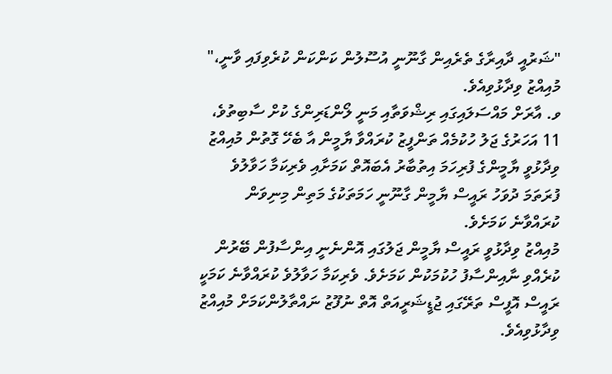"ޝަރުއީ ދާއިރާގެ ތެރެއިން ގާނޫނީ އުސޫލުން ކަންކަން ކުރެވިފައި ވާނީ،" މުއިއްޒު ވިދާޅުވިއެވެ.
ވ. އާރަށް މައްސަލައިގައި ރިޝްވަތާއި މަނީ ލޯންޑަރިންގެ ކުށް ސާބިތުވެ، 11 އަހަރުގެ ޖަލު ހުކުމެއް ތަންފީޒު ކުރައްވާ ޔާމީން އާ ބެހޭ ގޮތުން މުއިއްޒު ވިދާޅުވީ ޔާމީންގެ ފުރިހަމަ އިތުބާރު އެބައޮތް ކަމަށާއި ވެރިކަމާ ހަވާލުވެ ފުރަތަމަ ދުވަހު ރައީސް ޔާމީން ގާނޫނީ ހަމަތަކުގެ މަތިން މިނިވަން ކުރައްވާނެ ކަމަށެވެ.
މުއިއްޒު ވިދާޅުވީ ރައީސް ޔާމީން ޖަލުގައި އޮންނެނީ އިންސާފުން ބޭރުން ކުރެއްވި ނާއިންސާފު ހުކުމަކުން ކަމަށެވެ. ވެރިކަމާ ހަވާލުވެ ކުރައްވާނެ ކަމަކީ ރައީސް އޮފީސް ތަރޭގައި ޖުޑީޝަރީއަތް އޮތް ނުފޫޒު ނައްތާލުންކަމަށް މުއިއްޒު ވިދާޅުވިއެވެ.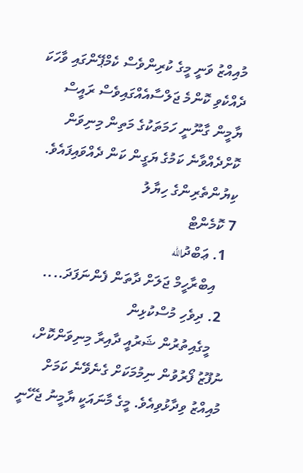މުއިއްޒު ވަނީ މީގެ ކުރިންވެސް ކެމްޕޭންގައި ވާހަކަ ދެއްކެވި ކޮންމެ ޖަލްސާއެއްގައިވެސް ރައީސް ޔާމީން ގާނޫނީ ހަމަތަކުގެ މަތިން މިނިވަން ކޮށްދެއްވާނެ ކަމުގެ ޔަގީން ކަން ދެއްވައިފައެވެ.
ކިޔުންތެރިންގެ ހިޔާލު
7 ކޮމެންޓް
  1. ޢަބްދުالله
    އިބްރާހީމް ޖަލަށް ދާތަން ފެންނަފަދަ....
  2. ދިވެހި މުސްކުޅިން
    މީގެއިތުރުން ޝަރުއީ ދާއިރާ މިނިވަންކޮށް، ނުފޫޒު ފޯރުވުން ނިމުމަކަށް ގެނެވޭނެ ކަމަށް މުއިއްޒު ވިދާޅުވިއެވެ. މީގެ މާނައަކީ ޔާމީނު ޖެހޭނީ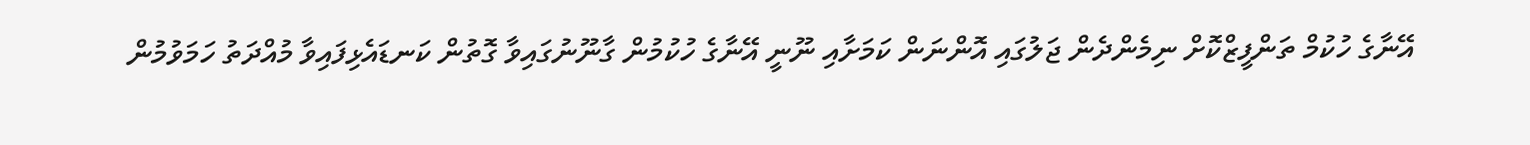އޭނާގެ ހުކުމް ތަންފީޒްކޮށް ނިމެންދެން ޖަލުގައި އޮންނަން ކަމަށާއި ނޫނީ އޭނާގެ ހުކުމުން ގާނޫނުގައިވާ ގޮތުން ކަނޑައެޅިފައިވާ މުއްދަތު ހަމަވުމުން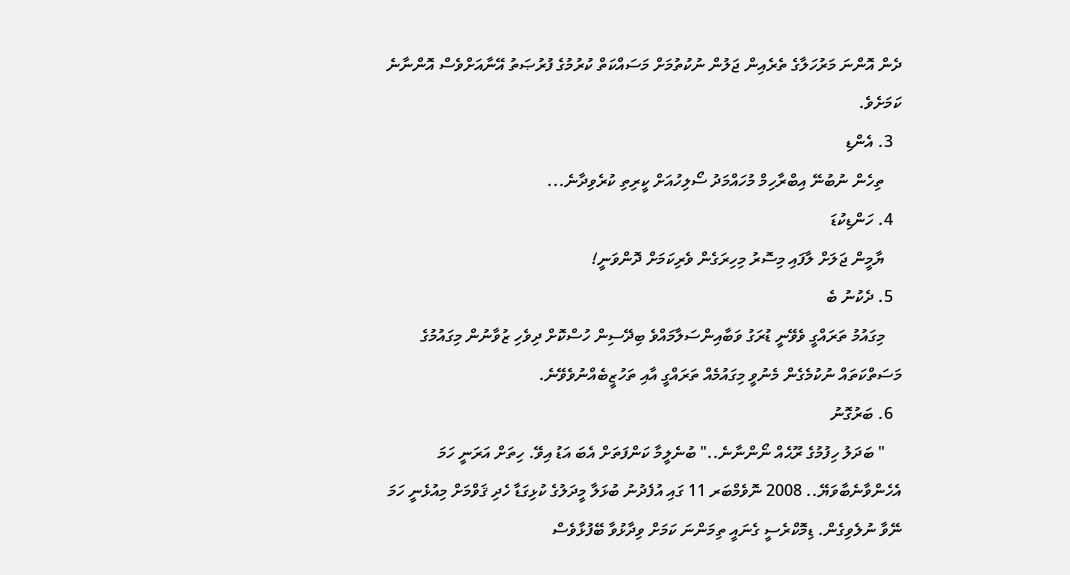ދެން އޮންނަ މަރުހަލާގެ ތެރެއިން ޖަލުން ނުކުތުމަށް މަސައްކަތް ކުރުމުގެ ފުރުޞަތު އޭނާއަށްވެސް އޮންނާނެ ކަމަށެވެ.
  3. އެންޑި
    ތިހެން ނުބުނޭ އިބްރާހިމް މުހައްމަދު ސޯލިހުއަށް ކީރިތި ކުރެވިދާނެ...
  4. ހަންޑިކުޑަ
    ޔާމީން ޖަލަށް ލާފައި މިސޮރު މިހިރަގެން ވެރިކަމަށް ދޮންވަނީ!
  5. ދެކުނު ބެ
    މިގައުމު ތަރައްގީ ވެވޭނީ ޑުރަގު ވަބާއިންސަލާމައްވެ ބިދޭސިން ހުސްކޮށް ދިވެހި ޒުވާނުން މިގައުމުގެ މަސަތްކަތައް ނުކުމެގެން މެނުވީ މިގައުމެއް ތަރައްގީ އާއި ތަހުޒީބެއްނުވެވޭނެ.
  6. ބަރުގޮނު
    " ބަދަލު ހިފުމުގެ ރޫޙެއް ނޯންނާނެ.." ބުނެލީމާ ކަންފަތަށް އެބަ އަޑު އިވޭ. ހިތަށް އަރަނީ ހަމަ އެހެންވާނެބާވަޔޭ.. 2008 ނޮވެމްބަރ 11 ގައި އުފެދުނު ބުޅަލާ މީދަލުގެ ކުޅިގަޑާ ހެދި ޤަވްމަށް މިއުޅެނީ ހަމަ ނޭވާ ނުލެވިގެން. ޑިމޮކްރެސީ ގެނައީ ތިމަންނަ ކަމަށް ވިދާޅުވާ ބޭފުޅާވެސް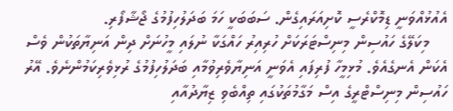އެއުޅުއްވަނީ ޑިމޮކްރެސީ ކޮށިއަރައިގެން. ސަބަބަކީ ހަމަ ބަދަލުހިފުމުގެ ޖޯޝާފޯރި.
    މިކަލޭގެ ހައުސިން މިނިސްޓަރަކަށް ހުރިއިރު ހައްގަކާ ނުލައި މީހުނަށް ދިން އަނިޔާތަކުން ވެސް އެކަން އެނގެއެވެ. މުޅިމީހާ ފުރިފައި އެވަނީ އަނިޔާވެރިވުމާއި ބަދަލުހިފުމުގެ ރުޅިވެރިކަމުންނެވެ. އޭރު ހައުސިން މިނިސްޓްރީގެ އިސް މަގާމުތަކުގައި ތިއްބެވި ޒިޔާދުއާއި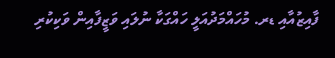ފާއިޒުއާއި ޑރ. މުހައްމަދުއަލީ ހައްގަކާ ނުލައި ވަޒީފާއިން ވަކިކުރި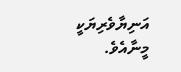އަނިޔާވެރިޔަކީ މީނާއެވެ.